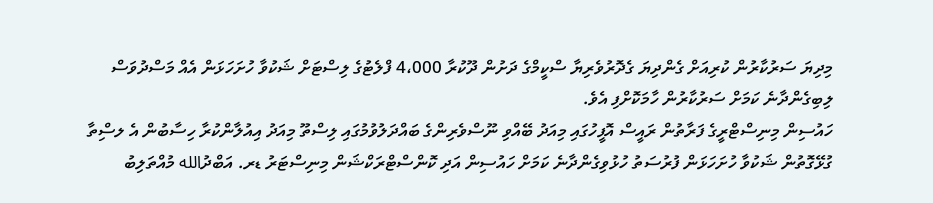މިދިޔަ ސަރުކާރުން ކުރިއަށް ގެންދިޔަ ގެދޮރުވެރިޔާ ސްކީމްގެ ދަށުން ދޫކުރާ 4،000 ފްލެޓުގެ ލިސްޓަށް ޝަކުވާ ހުށަހަޅަން އެއް މަސްދުވަސް ލިބިގެންދާނެ ކަމަށް ސަރުކާރުން ހާމަކޮށްފި އެވެ.
ހައުސިން މިނިސްޓްރީގެ ފަރާތުން ރައީސް އޮފީހުގައި މިއަދު ބޭއްވި ނޫސްވެރިންގެ ބައްދަލުވުމުގައި ލިސްތޫ މިއަދު އިއުލާންކުރާ ހިސާބުން އެ ލސިްތާ ގުޅޭގޮތުން ޝަކުވާ ހުށަހަޅަން ފުރުސަތު ހުޅުވިގެންދާނެ ކަމަށް ހައުސިން އަދި ކޮންސްޓްރަކްޝަން މިނިސްޓަރު ޑރ. އަބްދުالله މުއްތަލިބު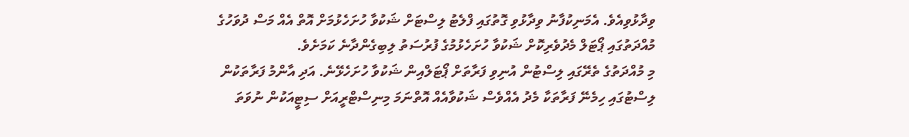ވިދާޅުވިއެވެ. އެމަނިކުފާނު ވިދާޅުވި ގޮތުގައި ފްލެޓު ލިސްޓަށް ޝަކުވާ ހުށަހެޅުމަށް އޮތް އެއް މަސް ދުވަހުގެ މުއްދަތުގައި ޕޯޓަލް މެދުވެރިކޮށް ޝަކުވާ ހުށަހެޅުމުގެ ފުރުސަތު ލިބިގެންދާނެ ކަމަށެވެ.
މި މުއްދަތުގެ ތެރޭގައި ލިސްޓުން އުނިވި ފަރާތަށް ޕޯޓަލްއިން ޝަކުވާ ހުށަހެޅޭނެ. އަދި އާންމު ފަރާތަކުން ލިސްޓުގައި ހިމެނޭ ފަރާތަކާ މެދު އެއްވެސް ޝަކުވާއެއް އޮތްނަމަ މިނިސްޓްރީއަށް ސިޓީއަކުން ނުވަތަ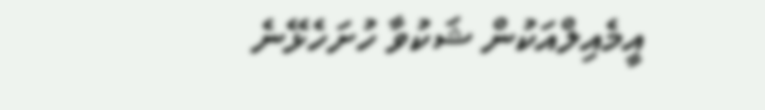އީމެއިލްއަކުން ޝަކުވާ ހުށަހެޅޭނެ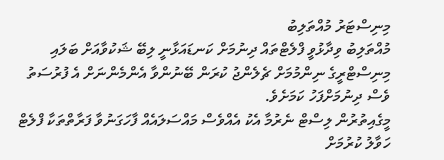މިނިސްޓަރު މުއްތަލިބު
މުއްތަލިބު ވިދާޅުވީ ފްލެޓްތައް ދިނުމަށް ކަނޑައަޅާނީ ލިބޭ ޝަކުވާއަށް ބަލައި މިނިސްޓްރީގެ ނިންމުމަށް ޗެލެންޖު ކުރަން ބޭނުންވާ އެންމެންނަށް އެ ފުރުސަތު ވެސް ދިނުމަށްފަހު ކަމަށެވެ.
މީގެއިތުރުން ލިސްޓް ނެރުމާ އެކު އެއްވެސް މައްސަލައެއް ފާހަގަނުވާ ފަރާތްތަކާ ފްލެޓް ހަވާލު ކުރުމަށް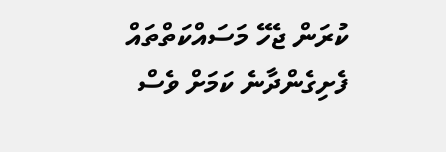ކުރަން ޖެހޭ މަސައްކަތްތައް ފެށިގެންދާނެ ކަމަށް ވެސް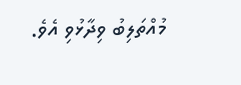މުއްތަލިބު ވިދާޅުވި އެވެ.